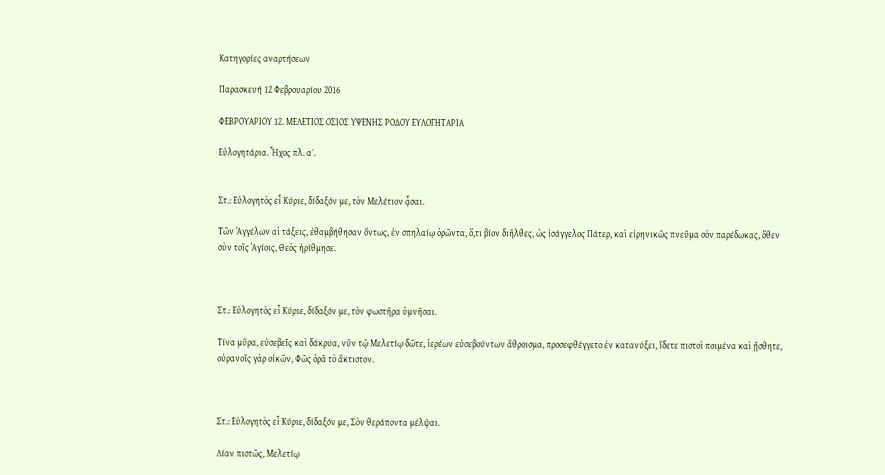Κατηγορίες αναρτήσεων

Παρασκευή 12 Φεβρουαρίου 2016

ΦΕΒΡΟΥΑΡΙΟΥ 12. ΜΕΛΕΤΙΟΣ ΟΣΙΟΣ ΥΨΕΝΗΣ ΡΟΔΟΥ ΕΥΛΟΓΗΤΑΡΙΑ

Εὐλογητάρια. Ἦχος πλ. α΄.


Στ.: Εὐλογητὸς εἶ Κύριε, δίδαξόν με, τὸν Μελέτιον ᾆσαι.

Τῶν Ἀγγέλων αἱ τάξεις, ἐθαμβήθησαν ὄντως, ἐν σπηλαίῳ ὁρῶντα, ὅ,τι βίον διῆλθες, ὡς ἰσάγγελος Πάτερ, καὶ εἰρηνικῶς πνεῦμα σὸν παρέδωκας, ὅθεν σὺν τοῖς Ἁγίοις, Θεὸς ἠρίθμησε.



Στ.: Εὐλογητὸς εἶ Κύριε, δίδαξόν με, τὸν φωστῆρα ὑμνῆσαι.

Τίνα μῦρα, εὐσεβεῖς καὶ δάκρυα, νῦν τῷ Μελετίῳ δῶτε, ἱερέων εὐσεβούντων ἄθροισμα, προσεφθέγγετο ἐν κατανύξει, ἴδετε πιστοὶ ποιμένα καὶ ᾔσθητε, οὐρανοῖς γὰρ οἰκῶν, Φῶς ὁρᾶ τὸ ἄκτιστον.



Στ.: Εὐλογητὸς εἶ Κύριε, δίδαξόν με, Σὸν θεράποντα μέλψαι.

Λίαν πιστῶς, Μελετίῳ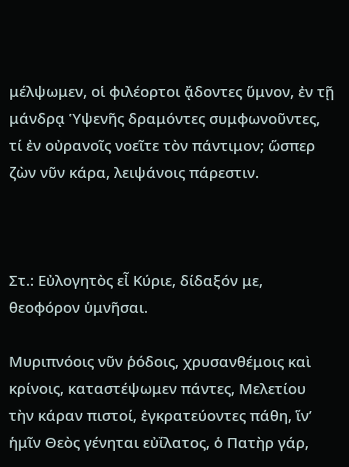μέλψωμεν, οἱ φιλέορτοι ᾄδοντες ὕμνον, ἐν τῇ μάνδρᾳ Ὑψενῆς δραμόντες συμφωνοῦντες, τί ἐν οὐρανοῖς νοεῖτε τὸν πάντιμον; ὥσπερ ζὼν νῦν κάρα, λειψάνοις πάρεστιν.



Στ.: Εὐλογητὸς εἶ Κύριε, δίδαξόν με, θεοφόρον ὑμνῆσαι.

Μυριπνόοις νῦν ῥόδοις, χρυσανθέμοις καὶ κρίνοις, καταστέψωμεν πάντες, Μελετίου τὴν κάραν πιστοί, ἐγκρατεύοντες πάθη, ἵν’ ἡμῖν Θεὸς γένηται εὐΐλατος, ὁ Πατὴρ γάρ,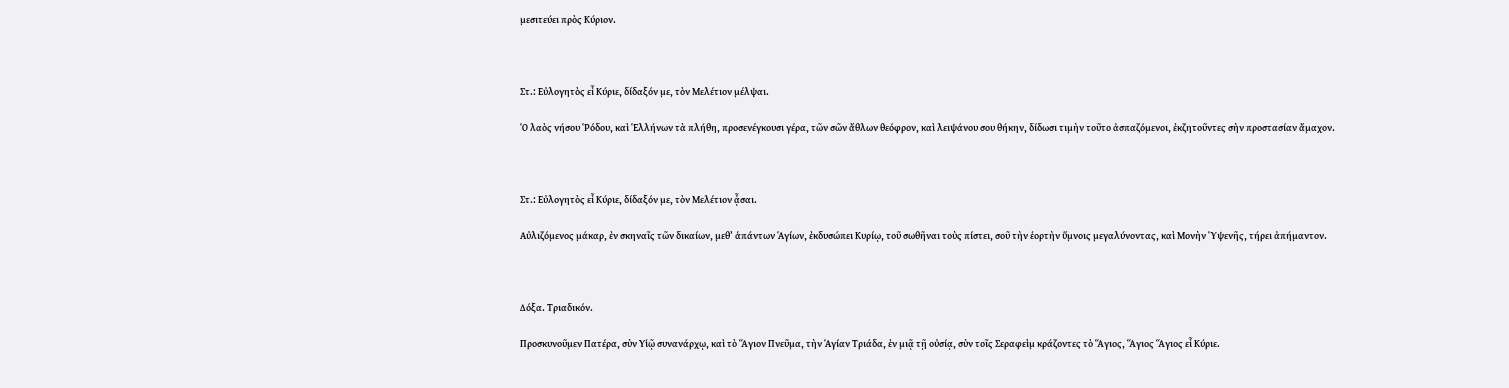μεσιτεύει πρὸς Κύριον.



Στ.: Εὐλογητὸς εἶ Κύριε, δίδαξόν με, τὸν Μελέτιον μέλψαι.

Ὁ λαὸς νήσου Ῥόδου, καὶ Ἑλλήνων τὰ πλήθη, προσενέγκουσι γέρα, τῶν σῶν ἄθλων θεόφρον, καὶ λειψάνου σου θήκην, δίδωσι τιμὴν τοῦτο ἀσπαζόμενοι, ἐκζητοῦντες σὴν προστασίαν ἄμαχον.



Στ.: Εὐλογητὸς εἶ Κύριε, δίδαξόν με, τὸν Μελέτιον ᾆσαι.

Αὐλιζόμενος μάκαρ, ἐν σκηναῖς τῶν δικαίων, μεθ’ ἁπάντων Ἁγίων, ἐκδυσώπει Κυρίῳ, τοῦ σωθῆναι τοὺς πίστει, σοῦ τὴν ἑορτὴν ὕμνοις μεγαλύνοντας, καὶ Μονὴν Ὑψενῆς, τήρει ἀπήμαντον.



Δόξα. Τριαδικόν.

Προσκυνοῦμεν Πατέρα, σὺν Υἱῷ συνανάρχῳ, καὶ τὸ Ἅγιον Πνεῦμα, τὴν Ἁγίαν Τριάδα, ἐν μιᾷ τῇ οὐσίᾳ, σὺν τοῖς Σεραφεὶμ κράζοντες τὸ Ἅγιος, Ἅγιος Ἅγιος εἶ Κύριε.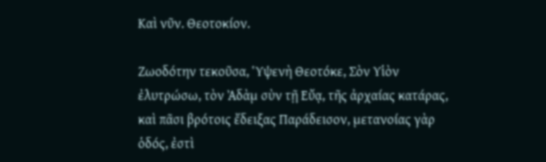Καὶ νῦν. Θεοτοκίον.

Ζωοδότην τεκοῦσα, Ὑψενὴ Θεοτόκε, Σὸν Υἱὸν ἐλυτρώσω, τὸν Ἀδὰμ σὺν τῇ Εὔᾳ, τῆς ἀρχαίας κατάρας, καὶ πᾶσι βρότοις ἔδειξας Παράδεισον, μετανοίας γὰρ ὁδός, ἐστὶ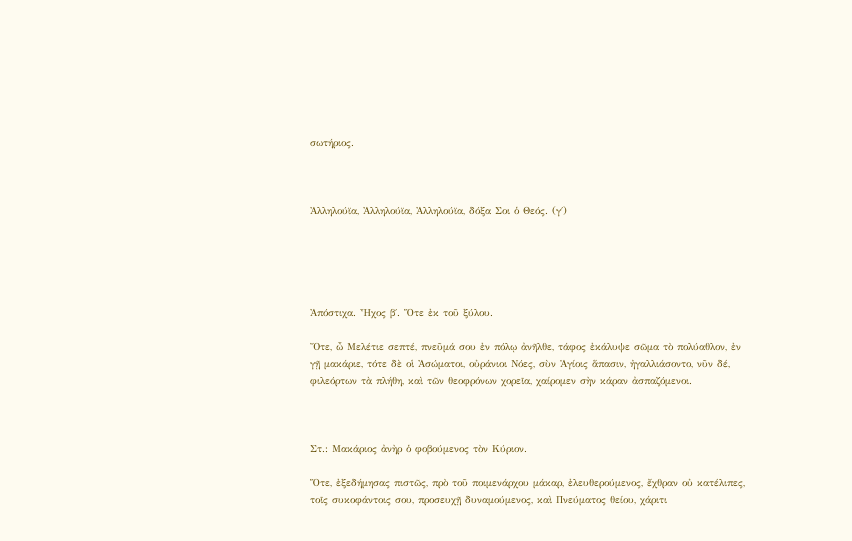σωτήριος.



Ἀλληλούϊα, Ἀλληλούϊα, Ἀλληλούϊα, δόξα Σοι ὁ Θεός. (γ΄)





Ἀπόστιχα. Ἦχος β΄. Ὅτε ἐκ τοῦ ξύλου.

Ὄτε, ὦ Μελέτιε σεπτέ, πνεῦμά σου ἐν πόλῳ ἀνῆλθε, τάφος ἐκάλυψε σῶμα τὸ πολύαθλον, ἐν γῇ μακάριε, τότε δὲ οἱ Ἀσώματοι, οὐράνιοι Νόες, σὺν Ἁγίοις ἅπασιν, ἠγαλλιάσοντο, νῦν δέ, φιλεόρτων τὰ πλήθη, καὶ τῶν θεοφρόνων χορεῖα, χαίρομεν σὴν κάραν ἀσπαζόμενοι.



Στ.: Μακάριος ἀνὴρ ὁ φοβούμενος τὸν Κύριον.

Ὅτε, ἐξεδήμησας πιστῶς, πρὸ τοῦ ποιμενάρχου μάκαρ, ἐλευθερούμενος, ἔχθραν οὐ κατέλιπες, τοῖς συκοφάντοις σου, προσευχῇ δυναμούμενος, καὶ Πνεύματος θείου, χάριτι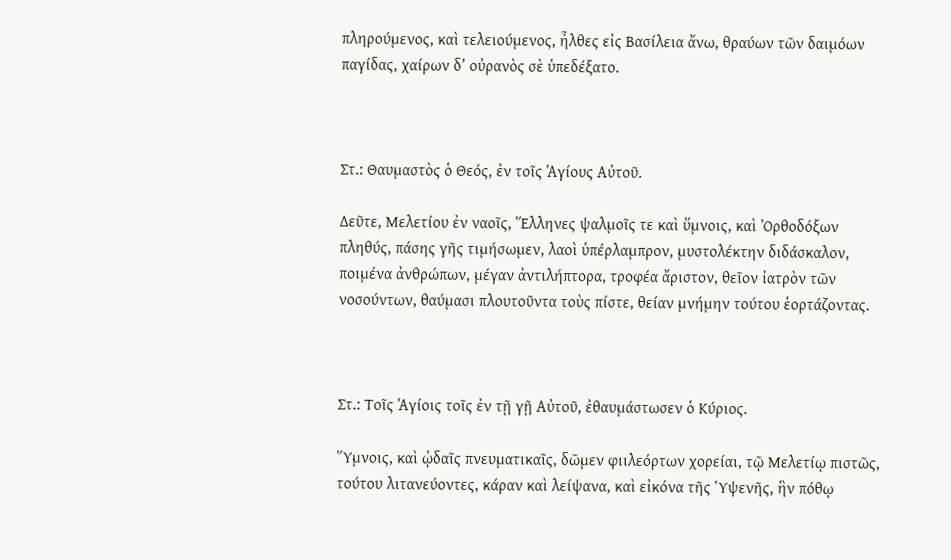πληρούμενος, καὶ τελειούμενος, ἦλθες εἰς Βασίλεια ἄνω, θραύων τῶν δαιμόων παγίδας, χαίρων δ’ οὐρανὸς σὲ ὑπεδέξατο.



Στ.: Θαυμαστὸς ὁ Θεός, ἐν τοῖς Ἁγίους Αὐτοῦ.

Δεῦτε, Μελετίου ἐν ναοῖς, Ἕλληνες ψαλμοῖς τε καὶ ὕμνοις, καὶ Ὀρθοδόξων πληθύς, πάσης γῆς τιμήσωμεν, λαοὶ ὑπέρλαμπρον, μυστολέκτην διδάσκαλον, ποιμένα ἀνθρώπων, μέγαν ἀντιλήπτορα, τροφέα ἄριστον, θεῖον ἰατρὸν τῶν νοσούντων, θαύμασι πλουτοῦντα τοὺς πίστε, θείαν μνήμην τούτου ἑορτάζοντας.



Στ.: Τοῖς Ἁγίοις τοῖς ἐν τῇ γῇ Αὐτοῦ, ἐθαυμάστωσεν ὁ Κύριος.

Ὕμνοις, καὶ ᾠδαῖς πνευματικαῖς, δῶμεν φιιλεόρτων χορείαι, τῷ Μελετίῳ πιστῶς, τούτου λιτανεύοντες, κάραν καὶ λείψανα, καὶ εἰκόνα τῆς Ὑψενῆς, ἣν πόθῳ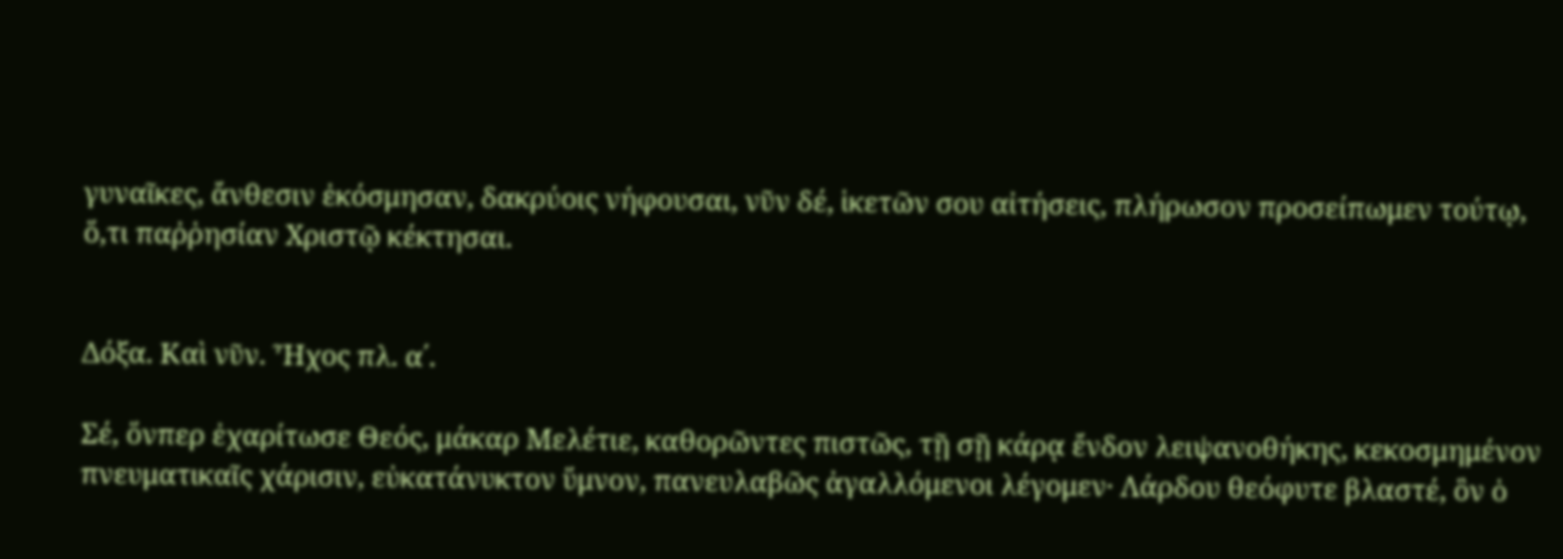γυναῖκες, ἄνθεσιν ἐκόσμησαν, δακρύοις νήφουσαι, νῦν δέ, ἱκετῶν σου αἰτήσεις, πλήρωσον προσείπωμεν τούτῳ, ὅ,τι παῤῥησίαν Χριστῷ κέκτησαι.


Δόξα. Καὶ νῦν. Ἦχος πλ. α΄.

Σέ, ὅνπερ ἐχαρίτωσε Θεός, μάκαρ Μελέτιε, καθορῶντες πιστῶς, τῇ σῇ κάρᾳ ἔνδον λειψανοθήκης, κεκοσμημένον πνευματικαῖς χάρισιν, εὐκατάνυκτον ὕμνον, πανευλαβῶς ἀγαλλόμενοι λέγομεν· Λάρδου θεόφυτε βλαστέ, ὃν ὁ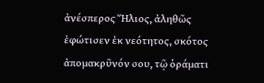ἀνέσπερος Ἥλιος, ἀληθῶς ἐφώτισεν ἐκ νεότητος, σκότος ἀπομακρῦνόν σου, τῷ ὁράματι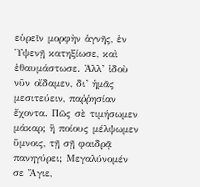εὑρεῖν μορφὴν ἁγνῆς, ἐν Ὑψενῇ κατηξίωσε, καὶ ἐθαυμάστωσε. Ἀλλ’ ἰδοὺ νῦν οἴδαμεν, δι’ ἡμᾶς μεσιτεύειν, παῤῥησίαν ἔχοντα. Πῶς σὲ τιμήσωμεν μάκαρ; ἢ ποίους μέλψωμεν ὕμνοις, τῇ σῇ φαιδρᾷ πανηγύρει; Μεγαλύνομέν σε Ἅγιε,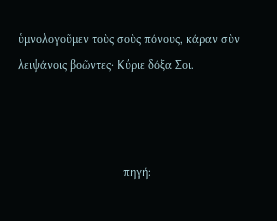ὑμνολογοῦμεν τοὺς σοὺς πόνους, κάραν σὺν λειψάνοις βοῶντες· Κύριε δόξα Σοι.



                                   πηγή: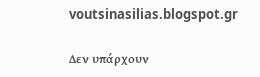voutsinasilias.blogspot.gr

Δεν υπάρχουν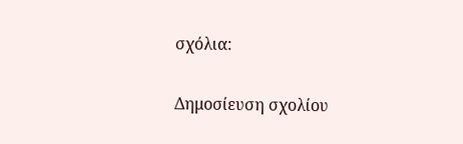σχόλια:

Δημοσίευση σχολίου